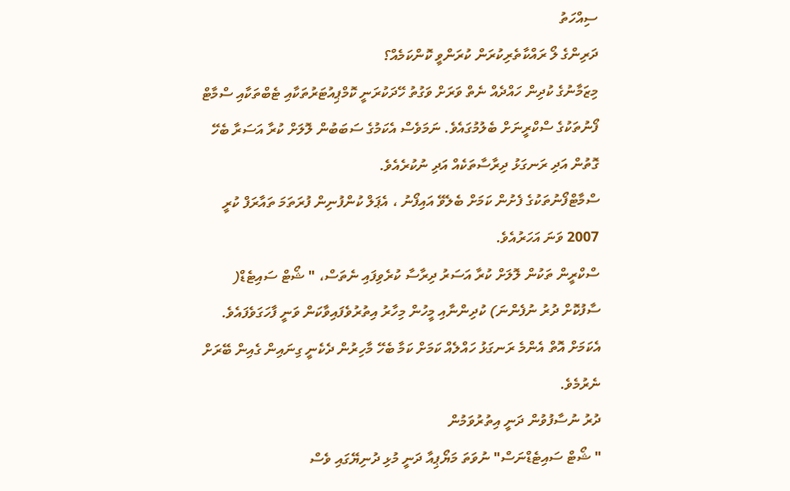ސިއްހަތު
ދަރިންގެ ލޯ ރައްކާތެރިކުރަން ކުރަންވީ ކޮންކަމެއް؟
މިޒަމާނުގެ ކުދިން ހައްދެއް ނެތް ވަރަށް ވަގުތު ހޭދަކުރަނީ ކޮމްޕިއުޓަރުތަކާއި ޓެބްތަކާއި ސްމާޓް ފޯނުތަކުގެ ސްކްރީނަށް ބެލުމުގައެވެ. ނަމަވެސް އެކަމުގެ ސަބަބުން ލޮލަށް ކުރާ އަސަރާ ބެހޭ ގޮތުން އަދި ރަނގަޅު ދިރާސާތަކެއް އަދި ނުކުރެއެވެ.
ސްމާޓްފޯނުތަކުގެ ފެށުން ކަމަށް ބެލެވޭ އައިފޯނު ، އެޕަލް ކުންފުނިން ފުރަތަމަ ތައާރަފް ކުރީ 2007 ވަނަ އަހަރުއެވެ.
ސްކްރީން ތަކުން ލޮލަށް ކުރާ އަސަރު ދިރާސާ ކުރެވިފައި ނެތަސް، " ޝޯޓް ސައިޓެޑް( ސާފުކޮށް ދުރު ނުފެންނަ) ކުދިންނާއި މީހުން މިހާރު އިތުރުވެފައިވާކަން ވަނީ ފާހަގަވެފައެވެ. އެކަމަށް އޮތް އެންމެ ރަނގަޅު ހައްލެއް ކަމަށް ކަމާ ބެހޭ މާހިރުން ދެކެނީ ގިނައިން ގެއިން ބޭރަށް ނެރުމެވެ.
ދުރު ނުސާފުވުން ދަނީ އިތުރުވަމުން
" ޝޯޓް ސައިޓެޑްނަސް" ނުވަތަ މަޔޯޕިއާ ދަނީ މުޅި ދުނިޔޭގައި ވެސް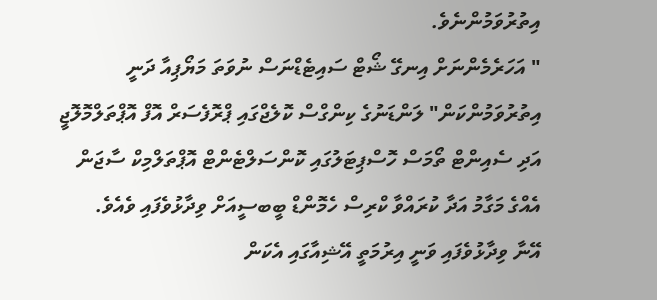އިތުރުވަމުންނެވެ.
" އަހަރެމެންނަށް އިނގޭ ޝޯޓް ސައިޓެޑްނަސް ނުވަތަ މަޔޯޕިއާ ދަނީ އިތުރުވަމުންކަން" ލަންޑަނުގެ ކިންގްސް ކޮލެޖްގައި ޕްރޮފެސަރް އޮފް އޮޕްތަލްމޮލޮޖީ އަދި ސެއިންޓް ތޯމަސް ހޮސްޕިޓަލުގައި ކޮންސަލްޓެންޓް އޮޕްތަލްމިކް ސާޖަން އެއްގެ މަގާމު އަދާ ކުރައްވާ ކްރިސް ހެމޮންޑް ބީބސީއަށް ވިދާޅުވެފައި ވެއެވެ.
އޭނާ ވިދާޅުވެފައި ވަނީ އިރުމަތީ އޭޝިއާގައި އެކަން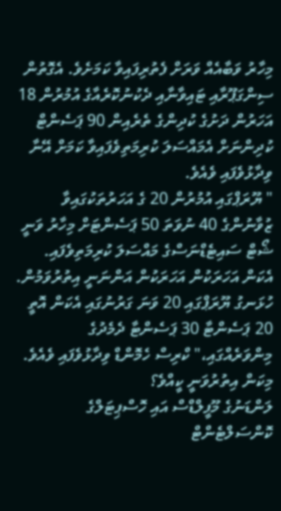މިހާރު ވަބާއެއް ވަރަށް ފެތުރިފައިވާ ކަމަށެވެ. އެގޮތުން ސިންގަޕޫރާއި ޓައިވާނާއި ދެކުނުކޮރެއާގެ އުމުރުން 18 އަހަރުން ދަށުގެ ކުދިންގެ ތެރެއިން 90 ޕަސެންޓް ކުދިންނަށް އެމައްސަލަ ކުރިމަތިވެފައިވާ ކަމަށް އޭނާ ވިދާޅުވެފައި ވެއެވެ.
" ޔޫރަޕްގައި އުމުރުން 20 ގެ އަހަރުތަކުގައިވާ ޒުވާނުންގެ 40 ނުވަތަ 50 ޕަސެންޓަށް މިހާރު ވަނީ ޝޯޓް ސައިޓެޑްނަސްގެ މައްސަލަ ކުރިމަތިވެފައި. އެކަން އަހަރަކުން އަހަރަކުން އަންނަނީ އިތުރުވަމުން. ހުޅަނގު ޔޫރަޕްގައި 20 ވަނަ ގަރުނުގައި އެކަން އޮތީ 20 ޕަސެންޓާ 30 ޕަސެންޓާ ދެމެދުގެ މިންވަރެއްގައި،" ކްރިސް ހެމޮންޑް ވިދާޅުވެފައި ވެއެވެ.
މިކަން އިތުރުވަނީ ކީއްވެ؟
ލަންޑަނުގެ މޫފީލްޑްސް އައި ހޮސްޕިޓަލްގެ ކޮންސަލްޓެންޓް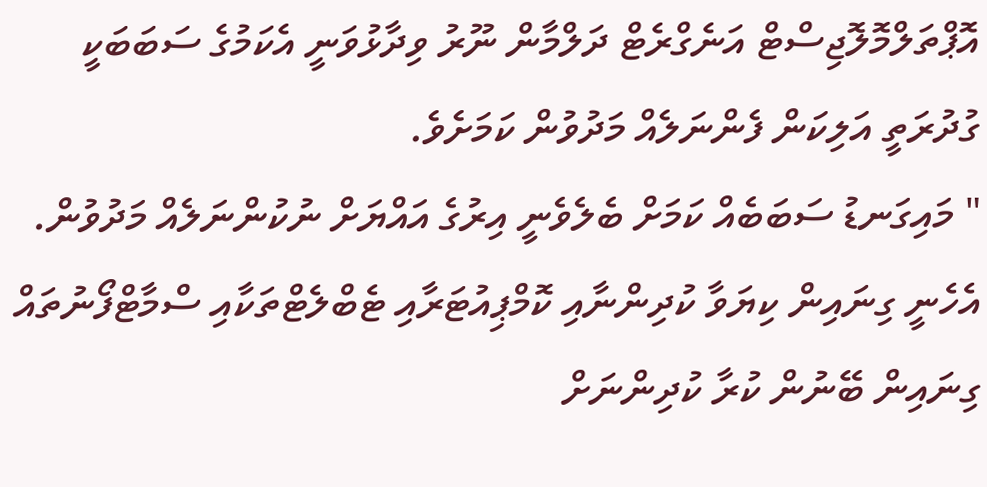އޮޕްތަލްމޮލޮޖިސްޓް އަނެގްރެޓް ދަލްމާން ނޫރު ވިދާޅުވަނީ އެކަމުގެ ސަބަބަކީ ގުދުރަތީ އަލިކަން ފެންނަލެއް މަދުވުން ކަމަށެވެ.
" މައިގަނޑު ސަބަބެއް ކަމަށް ބެލެވެނީ އިރުގެ އައްޔަށް ނުކުންނަލެއް މަދުވުން. އެހެނީ ގިނައިން ކިޔަވާ ކުދިންނާއި ކޮމްޕިއުޓަރާއި ޓެބްލެޓްތަކާއި ސްމާޓްފޯނުތައް ގިނައިން ބޭނުން ކުރާ ކުދިންނަށް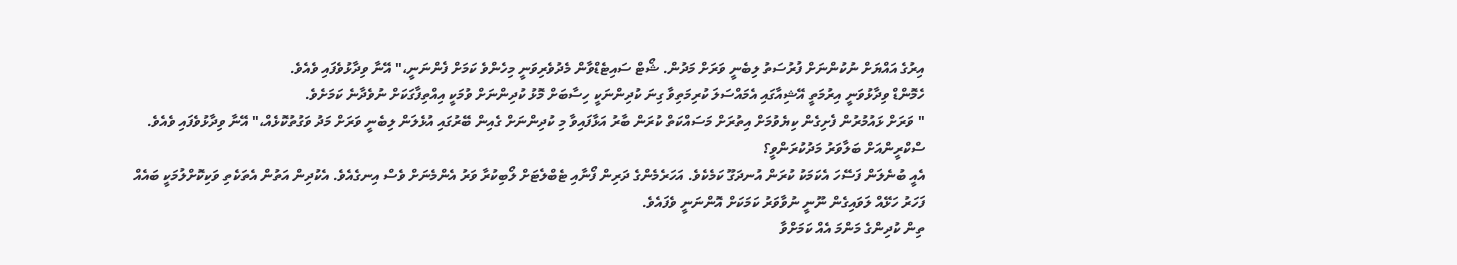އިރުގެ އައްޔަށް ނުކުންނަށް ފުރުސަތު ލިބެނީ ވަރަށް މަދުން. ޝޯޓް ސައިޓެޑްވާން މެދުވެރިވަނީ މިހެންވެ ކަމަށް ފެންނަނީ،" އޭނާ ވިދާޅުވެފައި ވެއެވެ.
ހެމޮންޑް ވިދާޅުވަނީ އިރުމަތީ އޭޝިއާގައި އެމައްސަލަ ކުރިމަތިވާ ގިނަ ކުދިންނަކީ ހިސާބަށް މޮޅު ކުދިންނަށް ވުމަކީ އިއްތިފާގަކަށް ނުވެދާނެ ކަމަށެވެ.
" ވަރަށް ޅައުމުރުން ފެށިގެން ކިޔެވުމަށް އިތުރަށް މަސައްކަތް ކުރަން ބާރު އަޅާފައިވާ މި ކުދިންނަށް ގެއިން ބޭރުގައި އުޅެލަން ލިބެނީ ވަރަށް މަދު ވަގުތުކޮޅެއް،" އޭނާ ވިދާޅުވެފައި ވެއެވެ.
ސްކްރީންއަށް ބަލާވަރު މަދުކުރަންވީ؟
އެއީ ބުނެލަން ފަސޭހަ އެކަމަކު ކުރަން އުނދަގޫ ކަމެކެވެ. އަހަރެމެންގެ ދަރިން ފޯނާއި ޓެބްލެޓަށް ލޯބިކުރާ ވަރު އެންމެނަށް ވެސް އިނގެއެވެ. އެކުދިން އަތުން އެތަކެތި ވަކިކޮށްލުމަކީ ބައެއް ފަހަރު ހަޅޭއް ލަވައިގެން ނޫނީ ނުވާވަރު ކަމަކަށް އޮންނަނީ ވެފައެވެ.
ތިން ކުދިންގެ މަންމަ އެއް ކަމަށްވާ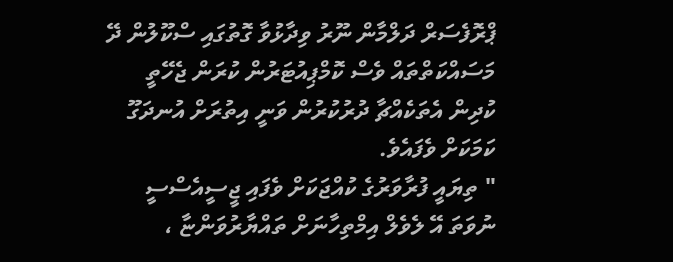ޕްރޮފެސަރް ދަލްމާން ނޫރު ވިދާޅުވާ ގޮތުގައި ސްކޫލުން ދޭ މަސައްކަތްތައް ވެސް ކޮމްޕިއުޓަރުން ކުރަން ޖެހޭތީ ކުދިން އެތަކެއްޗާ ދުރުކުރުން ވަނީ އިތުރަށް އުނދަގޫ ކަމަކަށް ވެފައެވެ.
" ތިޔައީ ފުރާވަރުގެ ކުއްޖަކަށް ވެފައި ޖީސީއެސްސީ ނުވަތަ އޭ ލެވެލް އިމްތިހާނަށް ތައްޔާރުވަންޏާ ،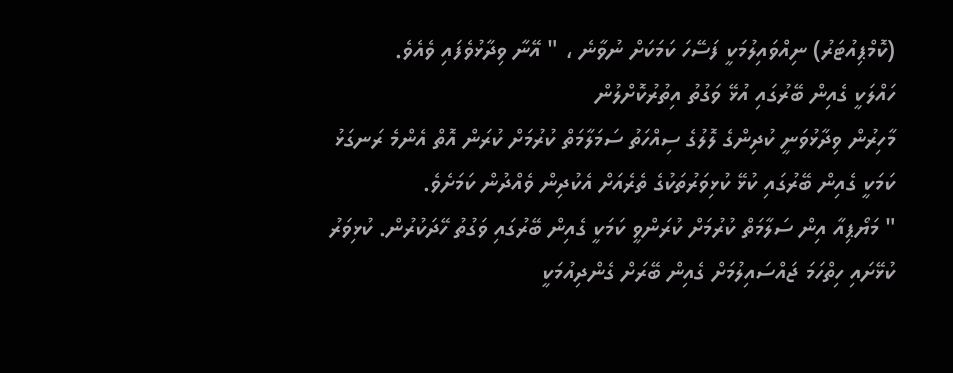(ކޮމްޕިއުޓަރު) ނިއްވައިލުމަކީ ފަސޭހަ ކަމަކަށް ނުވާނެ ، " އޭނާ ވިދާޅުވެފައި ވެއެވެ.
ހައްލަކީ ގެއިން ބޭރުގައި އުޅޭ ވަގުތު އިތުރުކޮށްލުން
މާހިރުން ވިދާޅުވަނީ ކުދިންގެ ލޮލުގެ ސިއްހަތު ސަމަލާމަތް ކުރުމަށް ކުރަން އޮތް އެންމެ ރަނގަޅު ކަމަކީ ގެއިން ބޭރުގައި ކުޅޭ ކުޅިވަރުތަކުގެ ތެރެއަށް އެކުދިން ވެއްދުން ކަމަށެވެ.
" މަޔޯޕިއާ އިން ސަލާމަތް ކުރުމަށް ކުރަންވީ ކަމަކީ ގެއިން ބޭރުގައި ވަގުތު ހޭދަކުރުން. ކުޅިވަރު ކުޅޭށައި ހިތްހަމަ ޖައްސައިލުމަށް ގެއިން ބޭރަށް ގެންދިއުމަކީ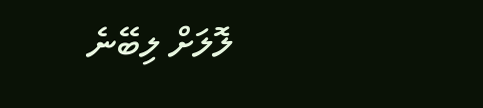ލޮލަށް ލިބޭނެ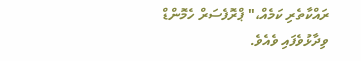ރައްކާތެރި ކަމެއް،" ޕްރޮފެސަރް ހެމޮންޑް ވިދާޅުވެފައި ވެއެވެ.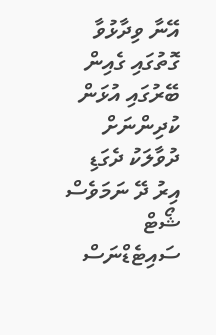އޭނާ ވިދާޅުވާ ގޮތުގައި ގެއިން ބޭރުގައި އުޅަން ކުދިންނަށް ދުވާލަކު ދެގަޑި އިރު ދޭ ނަމަވެސް ޝޯޓް ސައިޓެޑްނަސް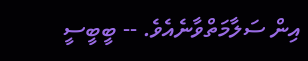އިން ސަލާމަތްވާނެއެވެ. -- ބީބީސީ